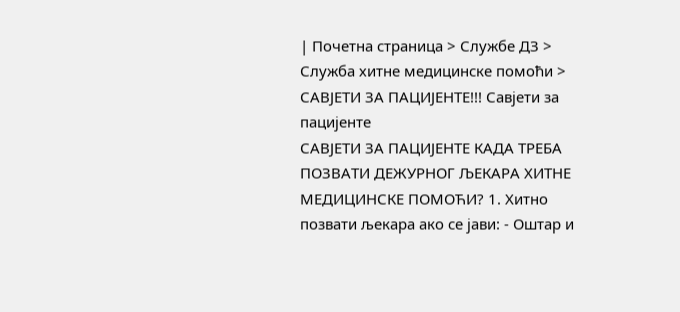| Почетна страница > Службе ДЗ > Служба хитне медицинске помоћи > САВЈЕТИ ЗА ПАЦИЈЕНТЕ!!! Савјети за пацијенте
САВЈЕТИ ЗА ПАЦИЈЕНТЕ КАДА ТРЕБА ПОЗВАТИ ДЕЖУРНОГ ЉЕКАРА ХИТНЕ МЕДИЦИНСКЕ ПОМОЋИ? 1. Хитно позвати љекара ако се јави: - Оштар и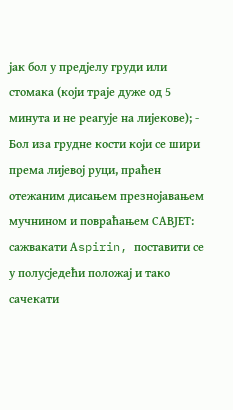јак бол у предјелу груди или стомака (који траје дуже од 5 минута и не реагује на лијекове); - Бол иза грудне кости који се шири према лијевој руци, праћен отежаним дисањем презнојавањем мучнином и повраћањем САВЈЕТ: сажвакати Аspirin, поставити се у полусједећи положај и тако сачекати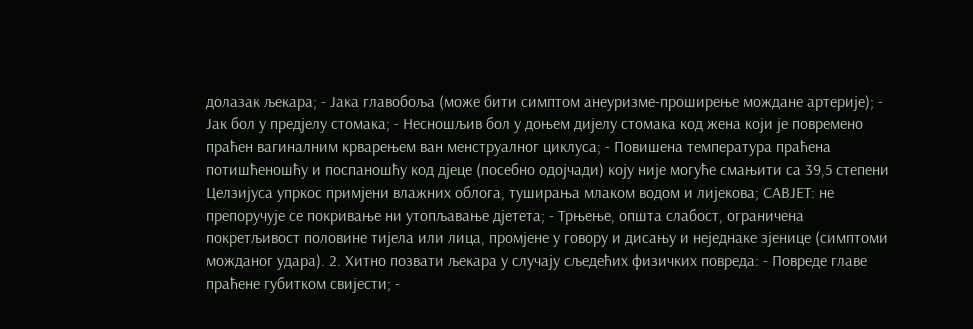долазак љекара; - Јака главобоља (може бити симптом анеуризме-проширење мождане артерије); - Јак бол у предјелу стомака; - Несношљив бол у доњем дијелу стомака код жена који је повремено праћен вагиналним крварењем ван менструалног циклуса; - Повишена температура праћена потишћеношћу и поспаношћу код дјеце (посебно одојчади) коју није могуће смањити са 39,5 степени Целзијуса упркос примјени влажних облога, туширања млаком водом и лијекова; САВЈЕТ: не препоручује се покривање ни утопљавање дјетета; - Трњење, општа слабост, ограничена покретљивост половине тијела или лица, промјене у говору и дисању и неједнаке зјенице (симптоми можданог удара). 2. Хитно позвати љекара у случају сљедећих физичких повреда: - Повреде главе праћене губитком свијести; -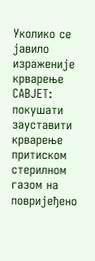Уколико се јавило израженије крварење САВЈЕТ: покушати зауставити крварење притиском стерилном газом на повријеђено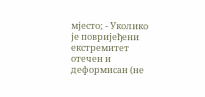мјесто; - Уколико је повријеђени екстремитет отечен и деформисан (не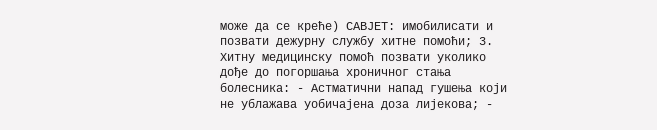може да се креће) САВЈЕТ: имобилисати и позвати дежурну службу хитне помоћи; 3. Хитну медицинску помоћ позвати уколико дође до погоршања хроничног стања болесника: - Астматични напад гушења који не ублажава уобичајена доза лијекова; -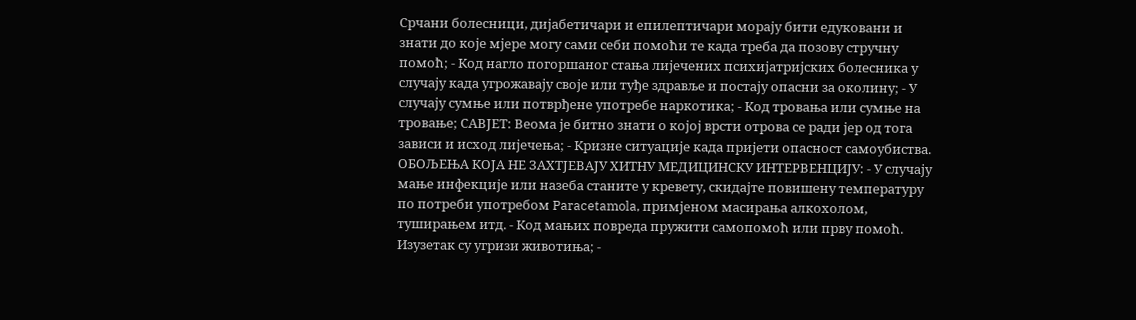Срчани болесници, дијабетичари и епилептичари морају бити едуковани и знати до које мјере могу сами себи помоћи те када треба да позову стручну помоћ; - Код нагло погоршаног стања лијечених психијатријских болесника у случају када угрожавају своје или туђе здравље и постају опасни за околину; - У случају сумње или потврђене употребе наркотика; - Код тровања или сумње на тровање; САВЈЕТ: Веома је битно знати о којој врсти отрова се ради јер од тога зависи и исход лијечења; - Кризне ситуације када пријети опасност самоубиства. ОБОЉЕЊА КОЈА НЕ ЗАХТЈЕВАЈУ ХИТНУ МЕДИЦИНСКУ ИНТЕРВЕНЦИЈУ: - У случају мање инфекције или назеба станите у кревету, скидајте повишену температуру по потреби употребом Paracetamola, примјеном масирања алкохолом, туширањем итд. - Код мањих повреда пружити самопомоћ или прву помоћ. Изузетак су угризи животиња; -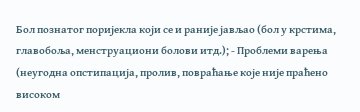Бол познатог поријекла који се и раније јављао (бол у крстима, главобоља, менструациони болови итд.); - Проблеми варења (неугодна опстипација, пролив, повраћање које није праћено високом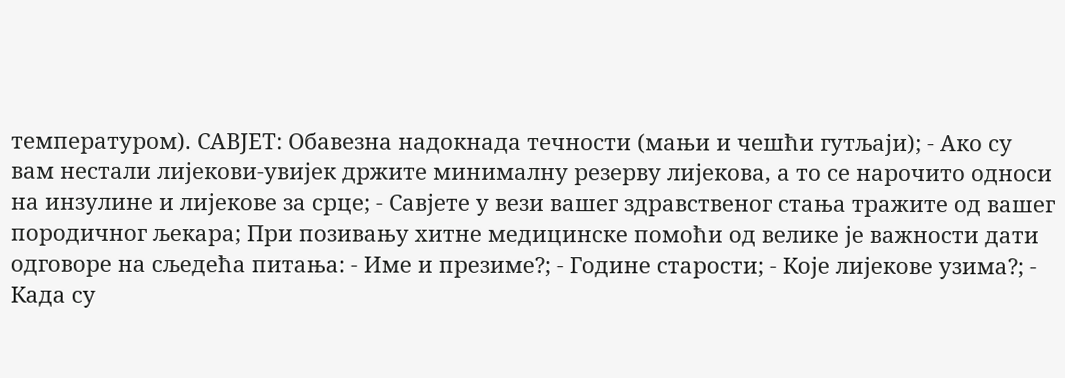температуром). САВЈЕТ: Обавезна надокнада течности (мањи и чешћи гутљаји); - Ако су вам нестали лијекови-увијек држите минималну резерву лијекова, а то се нарочито односи на инзулине и лијекове за срце; - Савјете у вези вашег здравственог стања тражите од вашег породичног љекара; При позивању хитне медицинске помоћи од велике је важности дати одговоре на сљедећа питања: - Име и презиме?; - Године старости; - Које лијекове узима?; - Када су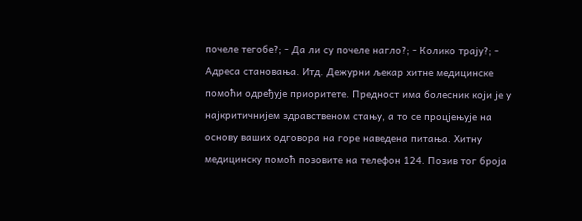почеле тегобе?; - Да ли су почеле нагло?; - Колико трају?; - Адреса становања. Итд. Дежурни љекар хитне медицинске помоћи одређује приоритете. Предност има болесник који је у најкритичнијем здравственом стању, а то се процјењује на основу ваших одговора на горе наведена питања. Хитну медицинску помоћ позовите на телефон 124. Позив тог броја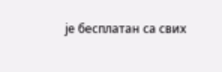је бесплатан са свих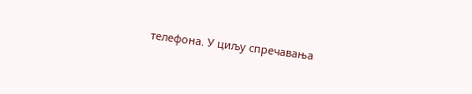телефона. У циљу спречавања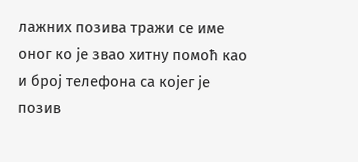лажних позива тражи се име оног ко је звао хитну помоћ као и број телефона са којег је позив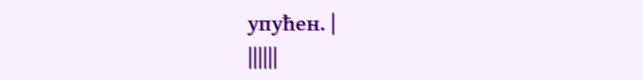упућен. |
||||||